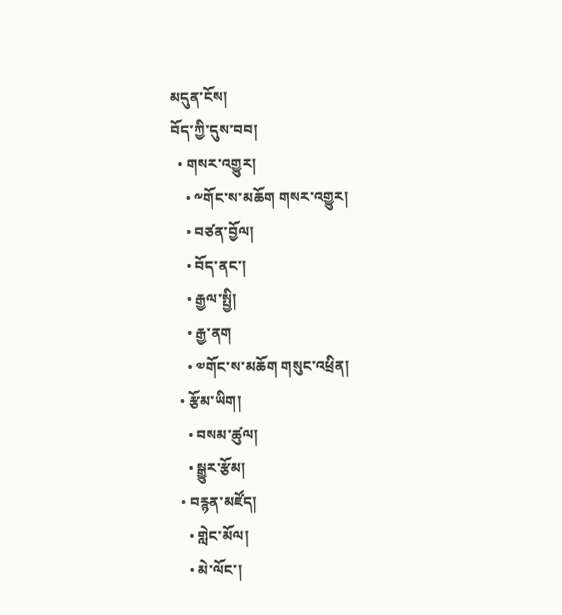མདུན་ངོས།
བོད་ཀྱི་དུས་བབ།
  • གསར་འགྱུར།
    • ༸གོང་ས་མཆོག གསར་འགྱུར།
    • བཙན་བྱོལ།
    • བོད་ནང་།
    • རྒྱལ་སྤྱི།
    • རྒྱ་ནག
    • ༧གོང་ས་མཆོག གསུང་འཕྲིན།
  • རྩོམ་ཡིག།
    • བསམ་ཚུལ།
    • སྒྱུར་རྩོམ།
  • བརྙན་མཛོད།
    • གླེང་མོལ།
    • མེ་ལོང་།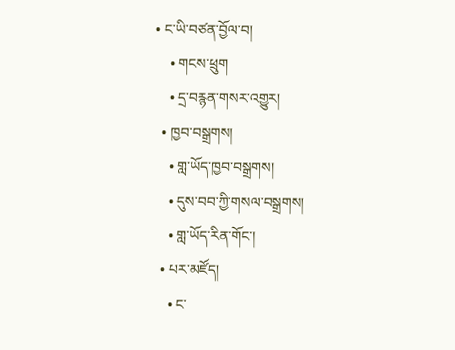• ང་ཡི་བཙན་བྱོལ་བ།
    • གངས་ཕྲུག
    • དྲ་བརྙན་གསར་འགྱུར།
  • ཁྱབ་བསྒྲགས།
    • གླ་ཡོད་ཁྱབ་བསྒྲགས།
    • དུས་བབ་ཀྱི་གསལ་བསྒྲགས།
    • གླ་ཡོད་རིན་གོང་།
  • པར་མཛོད།
    • ང་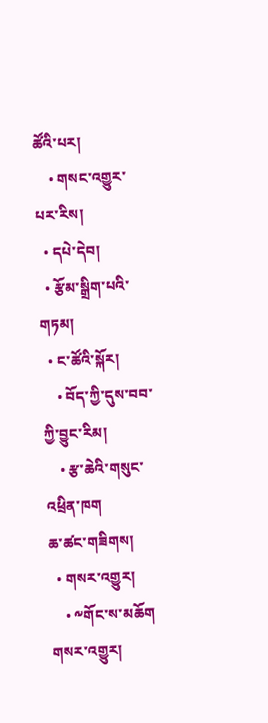ཚོའི་པར།
    • གསང་འགྱུར་པར་རིས།
  • དཔེ་དེབ།
  • རྩོམ་སྒྲིག་པའི་གཏམ།
  • ང་ཚོའི་སྐོར།
    • བོད་ཀྱི་དུས་བབ་ཀྱི་བྱུང་རིམ།
    • རྩ་ཆེའི་གསུང་འཕྲིན་ཁག
ཆ་ཚང་གཟིགས།
  • གསར་འགྱུར།
    • ༸གོང་ས་མཆོག གསར་འགྱུར།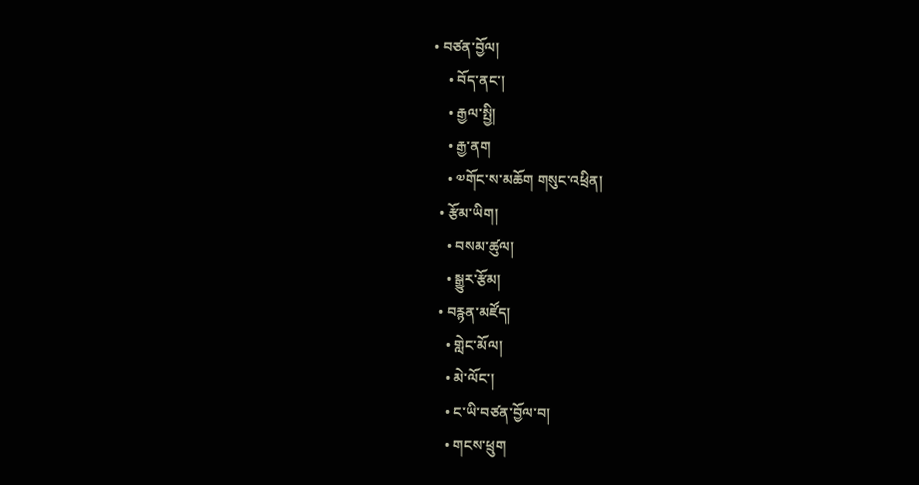• བཙན་བྱོལ།
    • བོད་ནང་།
    • རྒྱལ་སྤྱི།
    • རྒྱ་ནག
    • ༧གོང་ས་མཆོག གསུང་འཕྲིན།
  • རྩོམ་ཡིག།
    • བསམ་ཚུལ།
    • སྒྱུར་རྩོམ།
  • བརྙན་མཛོད།
    • གླེང་མོལ།
    • མེ་ལོང་།
    • ང་ཡི་བཙན་བྱོལ་བ།
    • གངས་ཕྲུག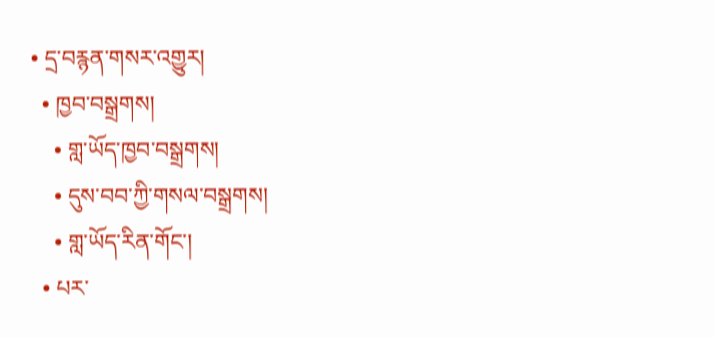• དྲ་བརྙན་གསར་འགྱུར།
  • ཁྱབ་བསྒྲགས།
    • གླ་ཡོད་ཁྱབ་བསྒྲགས།
    • དུས་བབ་ཀྱི་གསལ་བསྒྲགས།
    • གླ་ཡོད་རིན་གོང་།
  • པར་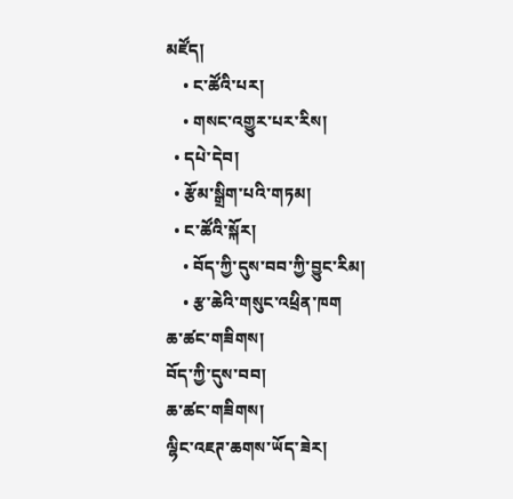མཛོད།
    • ང་ཚོའི་པར།
    • གསང་འགྱུར་པར་རིས།
  • དཔེ་དེབ།
  • རྩོམ་སྒྲིག་པའི་གཏམ།
  • ང་ཚོའི་སྐོར།
    • བོད་ཀྱི་དུས་བབ་ཀྱི་བྱུང་རིམ།
    • རྩ་ཆེའི་གསུང་འཕྲིན་ཁག
ཆ་ཚང་གཟིགས།
བོད་ཀྱི་དུས་བབ།
ཆ་ཚང་གཟིགས།
ལྷིང་འཇཊ་ཆགས་ཡོད་ཟེར།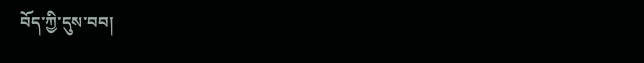བོད་ཀྱི་དུས་བབ།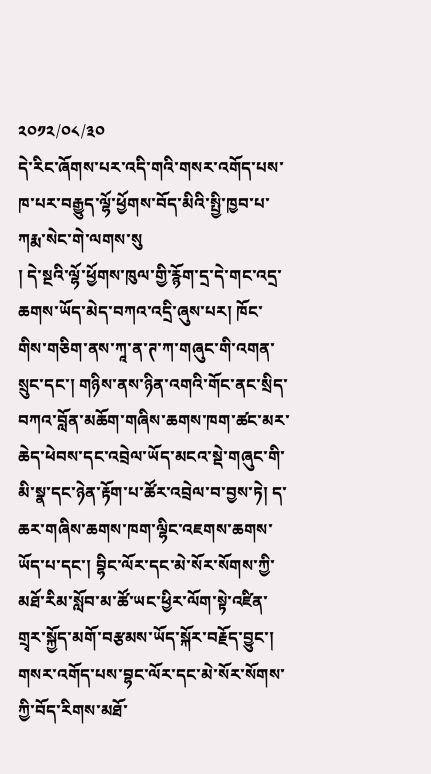༢༠༡༢/༠༨/༣༠
དེ་རིང་ཞོགས་པར་འདི་གའི་གསར་འགོད་པས་ཁ་པར་བརྒྱུད་ལྷོ་ཕྱོགས་བོད་མིའི་སྤྱི་ཁྱབ་པ་ཀརྨ་སེང་གེ་ལགས་སུ
། དེ་སྔའི་ལྷོ་ཕྱོགས་ཁུལ་གྱི་རྙོག་དྲ་དེ་གང་འདྲ་ཆགས་ཡོད་མེད་བཀའ་འདྲི་ཞུས་པར། ཁོང་གིས་གཅིག་ནས་ཀཱ་ན་ཊ་ཀ་གཞུང་གི་འགན་སྲུང་དང་། གཉིས་ནས་ཉིན་འགའི་གོང་ནང་སྲིད་བཀའ་བློན་མཆོག་གཞིས་ཆགས་ཁག་ཚང་མར་ཆེད་ཕེབས་དང་འབྲེལ་ཡོད་མངའ་སྡེ་གཞུང་གི་མི་སྣ་དང་ཉེན་རྟོག་པ་ཚོར་འབྲེལ་བ་བྱས་ཏེ། ད་ཆར་གཞིས་ཆགས་ཁག་ལྷིང་འཇགས་ཆགས་ཡོད་པ་དང་། བྷིང་ལོར་དང་མེ་སོར་སོགས་ཀྱི་མཐོ་རིམ་སློབ་མ་ཚོ་ཡང་ཕྱིར་ལོག་སྟེ་འཛིན་གྲྭར་སྐྱོད་མགོ་བརྩམས་ཡོད་སྐོར་བརྗོད་བྱུང་།
གསར་འགོད་པས་བྷང་ལོར་དང་མེ་སོར་སོགས་ཀྱི་བོད་རིགས་མཐོ་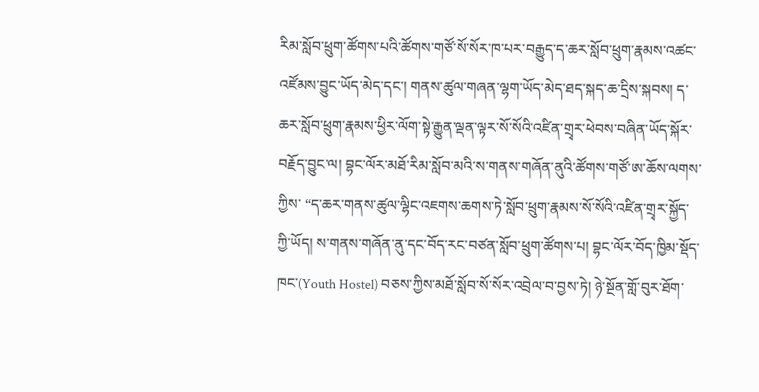རིམ་སློབ་ཕྲུག་ཚོགས་པའི་ཚོགས་གཙོ་སོ་སོར་ཁ་པར་བརྒྱུད་ད་ཆར་སློབ་ཕྲུག་རྣམས་འཚང་འཛོམས་བྱུང་ཡོད་མེད་དང་། གནས་ཚུལ་གཞན་ལྷག་ཡོད་མེད་ཐད་སྐད་ཆ་དྲིས་སྐབས། ད་ཆར་སློབ་ཕྲུག་རྣམས་ཕྱིར་ལོག་སྟེ་རྒྱུན་ལྡན་ལྟར་སོ་སོའི་འཛིན་གྲྭར་ཕེབས་བཞིན་ཡོད་སྐོར་བརྗོད་བྱུང་ལ། བྷང་ལོར་མཐོ་རིམ་སློབ་མའི་ས་གནས་གཞོན་ནུའི་ཚོགས་གཙོ་ཨ་ཆོས་ལགས་ཀྱིས་ “ད་ཆར་གནས་ཚུལ་ལྷིང་འཇགས་ཆགས་ཏེ་སློབ་ཕྲུག་རྣམས་སོ་སོའི་འཛིན་གྲྭར་སྐྱོད་ཀྱི་ཡོད། ས་གནས་གཞོན་ནུ་དང་བོད་རང་བཙན་སློབ་ཕྲུག་ཚོགས་པ། བྷང་ལོར་བོད་ཁྱིམ་སྡོད་ཁང་(Youth Hostel) བཅས་ཀྱིས་མཐོ་སློབ་སོ་སོར་འབྲེལ་བ་བྱས་ཏེ། ཉེ་སྔོན་གློ་བུར་ཐོག་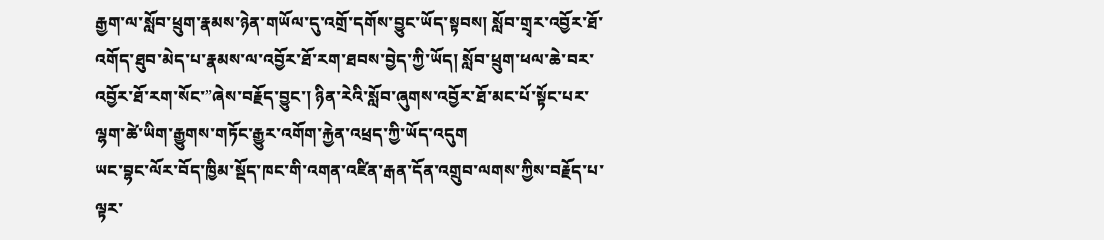རྒྱག་ལ་སློབ་ཕྲུག་རྣམས་ཉེན་གཡོལ་དུ་འགྲོ་དགོས་བྱུང་ཡོད་སྟབས། སློབ་གྲྭར་འབྱོར་ཐོ་འགོད་ཐུབ་མེད་པ་རྣམས་ལ་འབྱོར་ཐོ་རག་ཐབས་བྱེད་ཀྱི་ཡོད། སློབ་ཕྲུག་ཕལ་ཆེ་བར་འབྱོར་ཐོ་རག་སོང་”ཞེས་བརྗོད་བྱུང་། ཉིན་རེའི་སློབ་ཞུགས་འབྱོར་ཐོ་མང་པོ་སྟོང་པར་ལྷག་ཚེ་ཡིག་རྒྱུགས་གཏོང་རྒྱུར་འགོག་རྐྱེན་འཕྲད་ཀྱི་ཡོད་འདུག
ཡང་བྷང་ལོར་བོད་ཁྱིམ་སྡོད་ཁང་གི་འགན་འཛིན་རྒན་དོན་འགྲུབ་ལགས་ཀྱིས་བརྗོད་པ་ལྟར་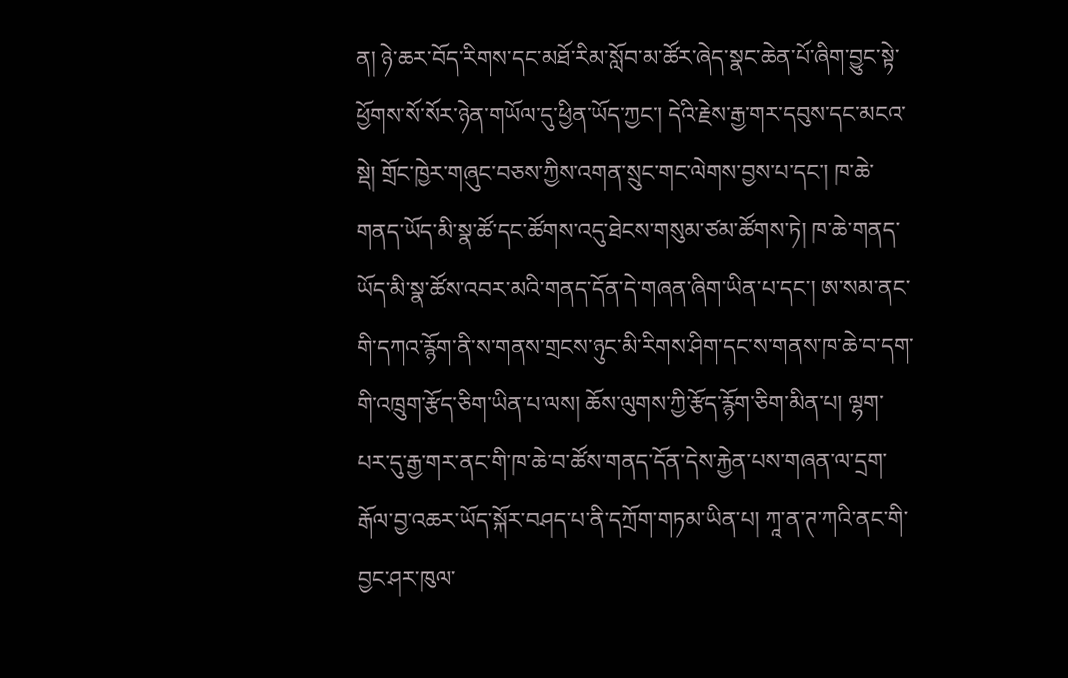ན། ཉེ་ཆར་བོད་རིགས་དང་མཐོ་རིམ་སློབ་མ་ཚོར་ཞེད་སྣང་ཆེན་པོ་ཞིག་བྱུང་སྟེ་ཕྱོགས་སོ་སོར་ཉེན་གཡོལ་དུ་ཕྱིན་ཡོད་ཀྱང་། དེའི་རྗེས་རྒྱ་གར་དབུས་དང་མངའ་སྡེ། གྲོང་ཁྱེར་གཞུང་བཅས་ཀྱིས་འགན་སྲུང་གང་ལེགས་བྱས་པ་དང་། ཁ་ཆེ་གནད་ཡོད་མི་སྣ་ཚོ་དང་ཚོགས་འདུ་ཐེངས་གསུམ་ཙམ་ཚོགས་ཏེ། ཁ་ཆེ་གནད་ཡོད་མི་སྣ་ཚོས་འབར་མའི་གནད་དོན་དེ་གཞན་ཞིག་ཡིན་པ་དང་། ཨ་སམ་ནང་གི་དཀའ་རྙོག་ནི་ས་གནས་གྲངས་ཉུང་མི་རིགས་ཤིག་དང་ས་གནས་ཁ་ཆེ་བ་དག་གི་འཁྲུག་རྩོད་ཅིག་ཡིན་པ་ལས། ཆོས་ལུགས་ཀྱི་རྩོད་རྙོག་ཅིག་མིན་པ། ལྷག་པར་དུ་རྒྱ་གར་ནང་གི་ཁ་ཆེ་བ་ཚོས་གནད་དོན་དེས་རྐྱེན་པས་གཞན་ལ་དྲག་རྒོལ་བྱ་འཆར་ཡོད་སྐོར་བཤད་པ་ནི་དཀྲོག་གཏམ་ཡིན་པ། ཀཱ་ན་ཊ་ཀའི་ནང་གི་བྱང་ཤར་ཁུལ་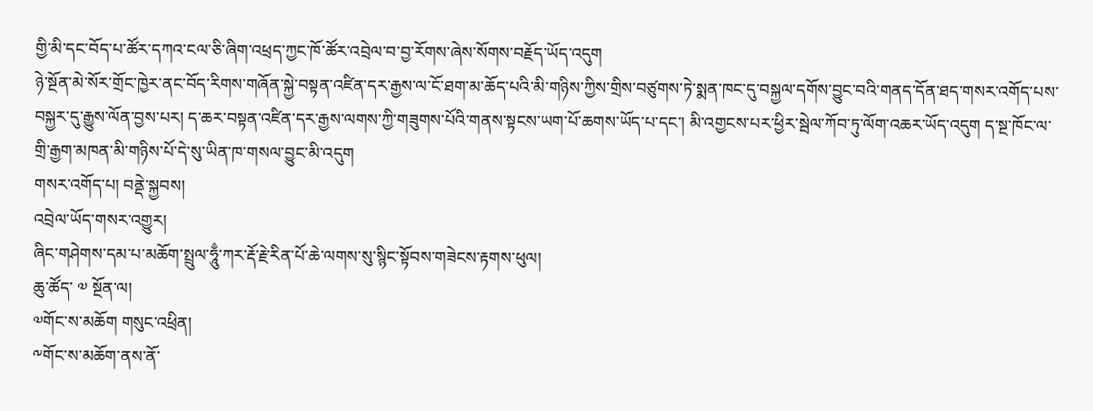གྱི་མི་དང་བོད་པ་ཚོར་དཀའ་ངལ་ཅི་ཞིག་འཕྲད་ཀྱང་ཁོ་ཚོར་འབྲེལ་བ་བྱ་རོགས་ཞེས་སོགས་བརྗོད་ཡོད་འདུག
ཉེ་སྔོན་མེ་སོར་གྲོང་ཁྱེར་ནང་བོད་རིགས་གཞོན་སྐྱེ་བསྟན་འཛིན་དར་རྒྱས་ལ་ངོ་ཐག་མ་ཆོད་པའི་མི་གཉིས་ཀྱིས་གྲིས་བཙུགས་ཏེ་སྨན་ཁང་དུ་བསྐྱལ་དགོས་བྱུང་བའི་གནད་དོན་ཐད་གསར་འགོད་པས་བསྐྱར་དུ་རྒྱུས་ལོན་བྱས་པར། ད་ཆར་བསྟན་འཛིན་དར་རྒྱས་ལགས་ཀྱི་གཟུགས་པོའི་གནས་སྟངས་ཡག་པོ་ཆགས་ཡོད་པ་དང་། མི་འགྱངས་པར་ཕྱིར་སྦེལ་ཀོབ་ཏུ་ལོག་འཆར་ཡོད་འདུག ད་སྔ་ཁོང་ལ་གྲི་རྒྱག་མཁན་མི་གཉིས་པོ་དེ་སུ་ཡིན་ཁ་གསལ་བྱུང་མི་འདུག
གསར་འགོད་པ། བནྡེ་སྐྱབས།
འབྲེལ་ཡོད་གསར་འགྱུར།
ཞིང་གཤེགས་དམ་པ་མཆོག་སྤྲུལ་ཧཱུྃ་ཀར་རྡོ་རྗེ་རིན་པོ་ཆེ་ལགས་སུ་སྙིང་སྟོབས་གཟེངས་རྟགས་ཕུལ།
ཆུ་ཚོད་ ༧ སྔོན་ལ།
༧གོང་ས་མཆོག གསུང་འཕྲིན།
༸གོང་ས་མཆོག་ནས་ནོ་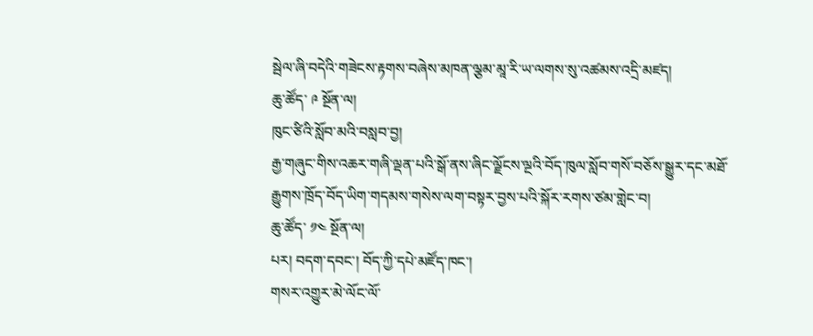སྦེལ་ཞི་བདེའི་གཟེངས་རྟགས་བཞེས་མཁན་ལྕམ་མཱ་རི་ཡ་ལགས་སུ་འཚམས་འདྲི་མཛད།
ཆུ་ཚོད་ ༩ སྔོན་ལ།
ཁུང་ཙིའི་སློབ་མའི་བསླབ་བྱ།
རྒྱ་གཞུང་གིས་འཆར་གཞི་ལྡན་པའི་སྒོ་ནས་ཞིང་ལྗོངས་ལྔའི་བོད་ཁུལ་སློབ་གསོ་བཅོས་སྒྱུར་དང་མཐོ་རྒྱུགས་ཁྲོད་བོད་ཡིག་གདམས་གསེས་ལག་བསྟར་བྱས་པའི་སྐོར་རགས་ཙམ་གླེང་བ།
ཆུ་ཚོད་ ༡༤ སྔོན་ལ།
པར། བདག་དབང་། བོད་ཀྱི་དཔེ་མཛོད་ཁང་།
གསར་འགྱུར་མེ་ལོང་ལོ་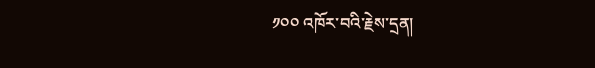༡༠༠ འཁོར་བའི་རྗེས་དྲན།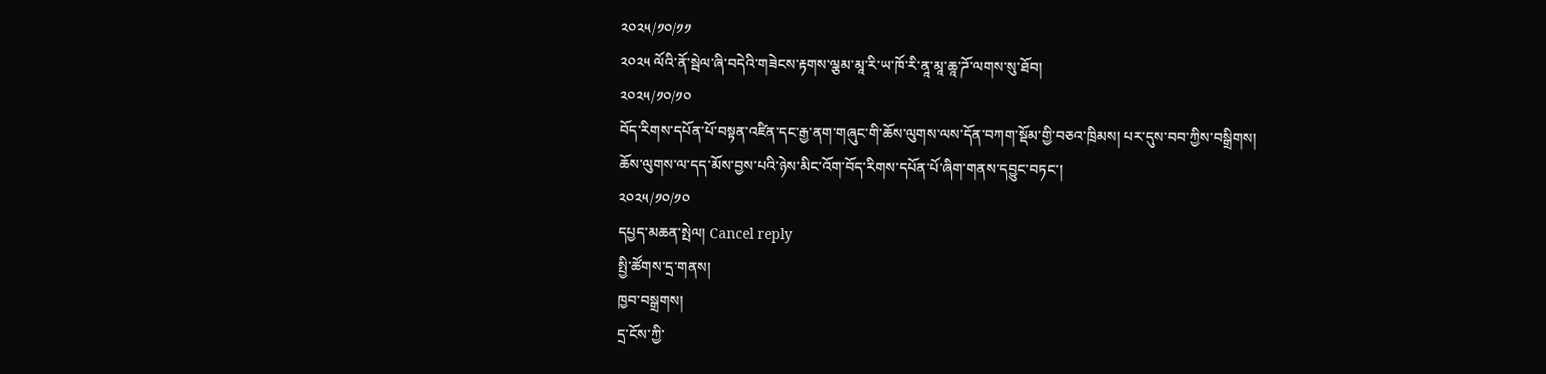༢༠༢༥/༡༠/༡༡
༢༠༢༥ ལོའི་ནོ་སྦེལ་ཞི་བདེའི་གཟེངས་རྟགས་ལྕམ་མཱ་རི་ཡ་ཁོ་རི་ནཱ་མཱ་ཆཱ་ཌོ་ལགས་སུ་ཐོབ།
༢༠༢༥/༡༠/༡༠
བོད་རིགས་དཔོན་པོ་བསྟན་འཛིན་དང་རྒྱ་ནག་གཞུང་གི་ཆོས་ལུགས་ལས་དོན་བཀག་སྡོམ་གྱི་བཅའ་ཁྲིམས། པར་དུས་བབ་ཀྱིས་བསྒྲིགས།
ཆོས་ལུགས་ལ་དད་མོས་བྱས་པའི་ཉེས་མིང་འོག་བོད་རིགས་དཔོན་པོ་ཞིག་གནས་དབྱུང་བཏང་།
༢༠༢༥/༡༠/༡༠
དཔྱད་མཆན་སྤེལ། Cancel reply
སྤྱི་ཚོགས་དྲ་གནས།
ཁྱབ་བསྒྲགས།
དྲ་ངོས་ཀྱི་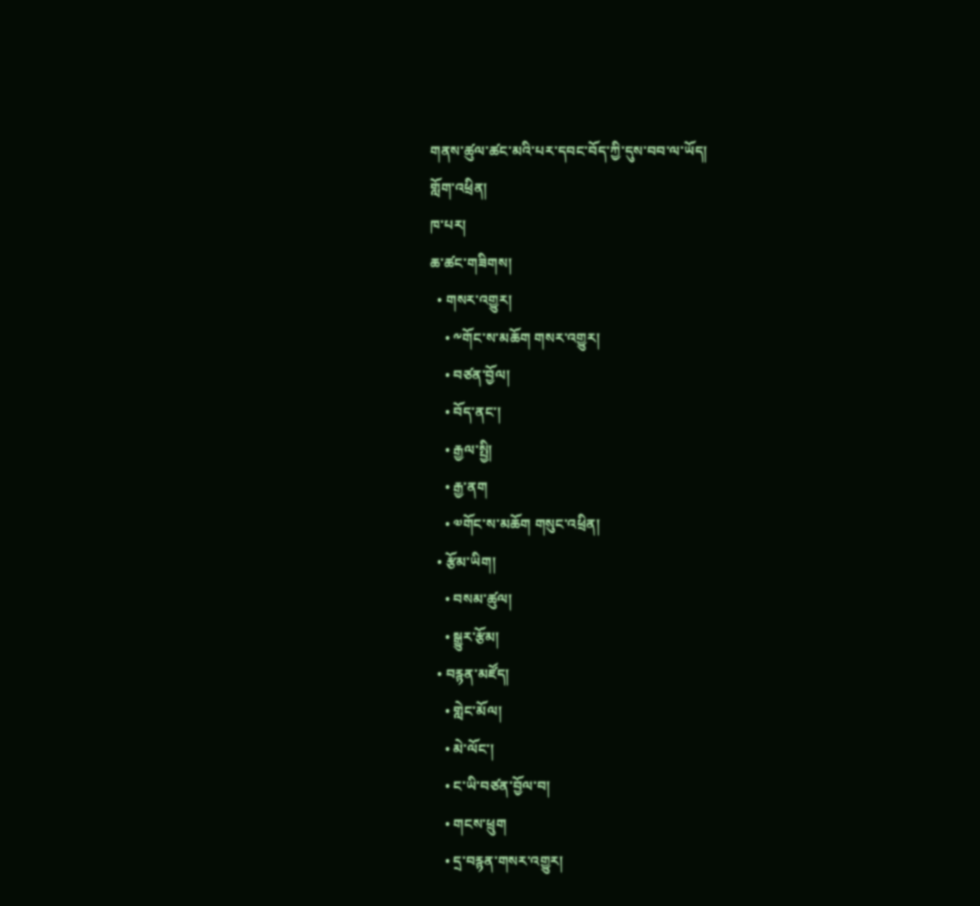གནས་ཚུལ་ཚང་མའི་པར་དབང་བོད་ཀྱི་དུས་བབ་ལ་ཡོད།
གློག་འཕྲིན།
ཁ་པར།
ཆ་ཚང་གཟིགས།
  • གསར་འགྱུར།
    • ༸གོང་ས་མཆོག གསར་འགྱུར།
    • བཙན་བྱོལ།
    • བོད་ནང་།
    • རྒྱལ་སྤྱི།
    • རྒྱ་ནག
    • ༧གོང་ས་མཆོག གསུང་འཕྲིན།
  • རྩོམ་ཡིག།
    • བསམ་ཚུལ།
    • སྒྱུར་རྩོམ།
  • བརྙན་མཛོད།
    • གླེང་མོལ།
    • མེ་ལོང་།
    • ང་ཡི་བཙན་བྱོལ་བ།
    • གངས་ཕྲུག
    • དྲ་བརྙན་གསར་འགྱུར།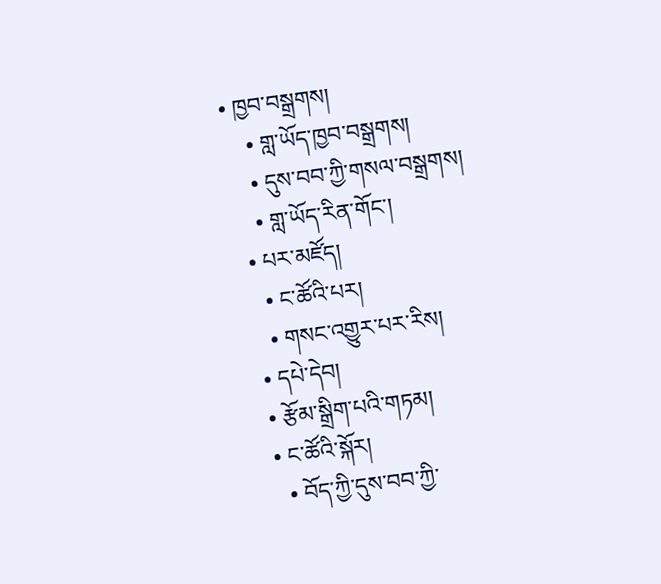• ཁྱབ་བསྒྲགས།
    • གླ་ཡོད་ཁྱབ་བསྒྲགས།
    • དུས་བབ་ཀྱི་གསལ་བསྒྲགས།
    • གླ་ཡོད་རིན་གོང་།
  • པར་མཛོད།
    • ང་ཚོའི་པར།
    • གསང་འགྱུར་པར་རིས།
  • དཔེ་དེབ།
  • རྩོམ་སྒྲིག་པའི་གཏམ།
  • ང་ཚོའི་སྐོར།
    • བོད་ཀྱི་དུས་བབ་ཀྱི་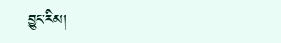བྱུང་རིམ།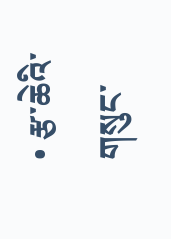• རྩ་ཆེའི་གསུང་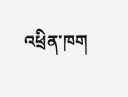འཕྲིན་ཁག